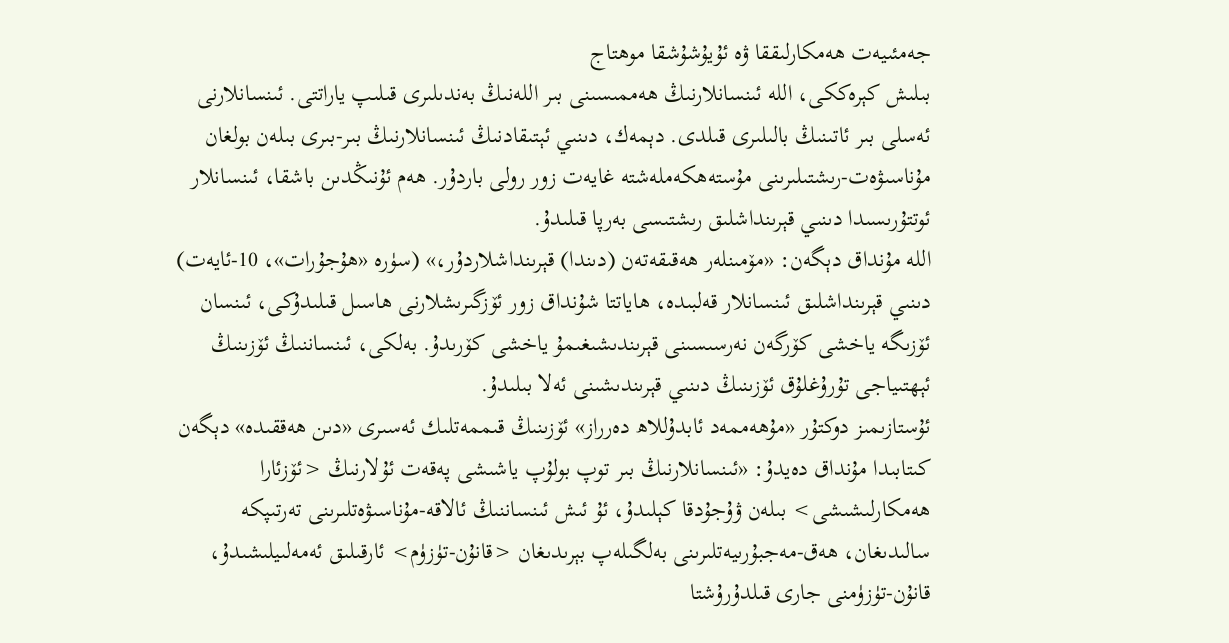جەمئىيەت ھەمكارلىققا ۋە ئۇيۇشۇشقا موھتاج
بىلىش كېرەككى، اللە ئىنسانلارنىڭ ھەممىسىنى بىر اللەنىڭ بەندىلىرى قىلىپ ياراتتى. ئىنسانلارنى ئەسلى بىر ئاتىنىڭ بالىلىرى قىلدى. دېمەك، دىنىي ئېتىقادنىڭ ئىنسانلارنىڭ بىر-بىرى بىلەن بولغان مۇناسىۋەت-رىشتىلىرىنى مۇستەھكەملەشتە غايەت زور رولى باردۇر. ھەم ئۇنىڭدىن باشقا، ئىنسانلار ئوتتۇرىسىدا دىنىي قېرىنداشلىق رىشتىسى بەرپا قىلىدۇ.
اللە مۇنداق دېگەن: «مۆمىنلەر ھەقىقەتەن (دىندا) قېرىنداشلاردۇر،» (سۈرە «ھۇجۇرات»، 10-ئايەت) دىنىي قېرىنداشلىق ئىنسانلار قەلبىدە، ھاياتتا شۇنداق زور ئۆزگىرىشلارنى ھاسىل قىلىدۇكى، ئىنسان ئۆزىگە ياخشى كۆرگەن نەرسىسىنى قېرىندىشىغىمۇ ياخشى كۆرىدۇ. بەلكى، ئىنساننىڭ ئۆزىنىڭ ئېھتىياجى تۇرۇغلۇق ئۆزىنىڭ دىنىي قېرىندىشىنى ئەلا بىلىدۇ.
ئۇستازىمىز دوكتۇر «مۇھەممەد ئابدۇللاھ دەرراز» ئۆزىنىڭ قىممەتلىك ئەسىرى «دىن ھەققىدە» دېگەن كىتابىدا مۇنداق دەيدۇ: «ئىنسانلارنىڭ بىر توپ بولۇپ ياشىشى پەقەت ئۇلارنىڭ <ئۆزئارا ھەمكارلىشىشى> بىلەن ۋۇجۇدقا كېلىدۇ، ئۇ ئىش ئىنساننىڭ ئالاقە-مۇناسىۋەتلىرىنى تەرتىپكە سالىدىغان، ھەق-مەجبۇرىيەتلىرىنى بەلگىلەپ بېرىدىغان <قانۇن-تۈزۈم> ئارقىلىق ئەمەلىيلىشىدۇ، قانۇن-تۈزۈمنى جارى قىلدۇرۇشتا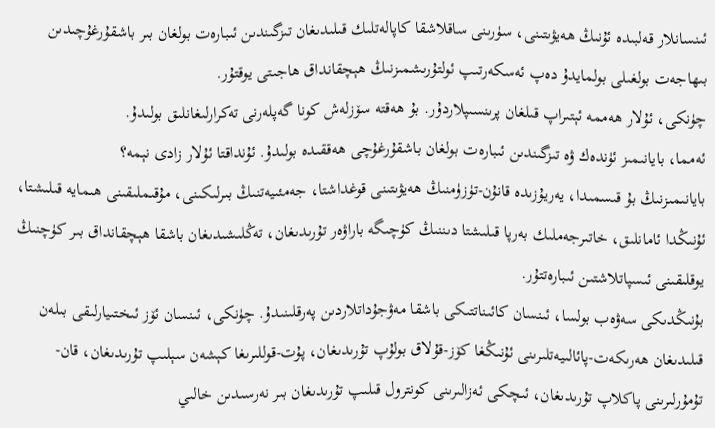ئىنسانلار قەلبىدە ئۇنىڭ ھەيۋىتىنى، سۈرىنى ساقلاشقا كاپالەتلىك قىلىدىغان تىزگىندىن ئىبارەت بولغان بىر باشقۇرغۇچىدىن بىھاجەت بولغىلى بولمايدۇ دەپ ئەسكەرتىپ ئولتۇرىشمىزنىڭ ھېچقانداق ھاجىتى يوقتۇر.
چۈنكى، ئۇلار ھەممە ئېتىراپ قىلغان پرىنسىپلاردۇر. بۇ ھەقتە سۆزلەش كونا گەپلەرنى تەكرارلىغانلىق بولىدۇ.
ئەمما، بايانىمىز ئۈندەك ۋە تىزگىندىن ئىبارەت بولغان باشقۇرغۇچى ھەققىدە بولىدۇ. ئۇنداقتا ئۇلار زادى نېمە؟
بايانىمىزنىڭ بۇ قىسمىدا، يەريۇزىدە قانۇن-تۈزۈمنىڭ ھەيۋىتىنى قوغداشتا، جەمئىيەتنىڭ بىرلىكىنى، مۇقىملىقىنى ھىمايە قىلىشتا، ئۇنىڭدا ئامانلىق، خاتىرجەملىك بەرپا قىلىشتا دىننىڭ كۈچىگە باراۋەر تۇرىدىغان، تەڭلىشىدىغان باشقا ھېچقانداق بىر كۈچنىڭ يوقلىقىنى ئىسپاتلاشتىن ئىبارەتتۇر.
بۇنىڭدىكى سەۋەب بولسا، ئىنسان كائىناتتىكى باشقا مەۋجۇداتلاردىن پەرقلىنىدۇ. چۈنكى، ئىنسان ئۆز ئىختىيارلىقى بىلەن قىلىدىغان ھەرىكەت-پائالىيەتلىرىنى ئۇنىڭغا كۆز-قۇلاق بولۇپ تۇرىدىغان، پۇت-قوللىرىغا كېشەن سېلىپ تۇرىدىغان، قان-تۇمۇرلىرىنى پاكلاپ تۇرىدىغان، ئىچكى ئەزالىرىنى كونترول قىلىپ تۇرىدىغان بىر نەرسىدىن خالىي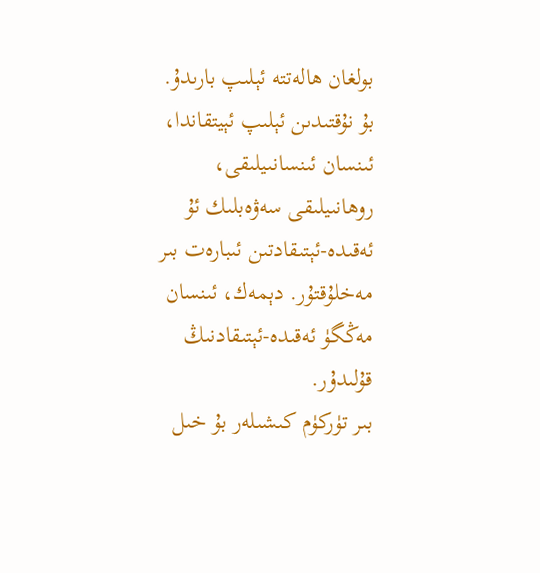بولغان ھالەتتە ئېلىپ بارىدۇ. بۇ نۇقتىدىن ئېلىپ ئېيتقاندا، ئىنسان ئىنسانىيلىقى، روھانىيلىقى سەۋەبلىك ئۇ ئەقىدە-ئېتىقادتىن ئىبارەت بىر مەخلۇقتۇر. دېمەك، ئىنسان مەڭگۈ ئەقىدە-ئېتىقادنىڭ قۇلىدۇر.
بىر تۈركۈم كىشىلەر بۇ خىل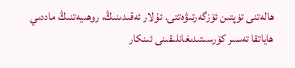ھالەتنى تۈپتىن ئۆزگەرتىۋەتتى. ئۇلار ئەقىدىنىڭ، روھىيەتنىڭ ماددىي ھاياتقا تەسىر كۆرسىتىدىغانلىقىنى ئىنكار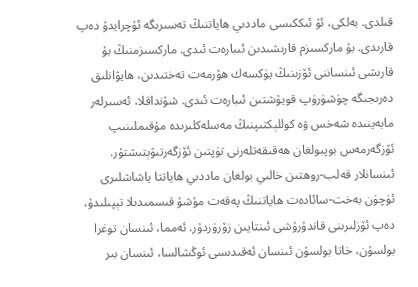قىلدى. بەلكى، ئۇ ئىككىسى ماددىي ھاياتنىڭ تەسىرىگە ئۇچرايدۇ دەپ قارىدى. بۇ ماركسىزم قارىشىدىن ئىبارەت ئىدى. ماركسىزمنىڭ بۇ قارىشى ئىنساننى ئۆزىنىڭ يۈكسەك ھۆرمەت تەختىدىن، ھايۋانلىق دەرىجىگە چۈشۈرۈپ قويۇشتىن ئىبارەت ئىدى. شۇنداقلا، ئەسىرلەر مابەينىدە شەخس ۋە كوللېكتىپنىڭ مەسلەكلىرىدە مۇقىملىنىپ ئۆزگەرمەس بوپبولغان ھەقىقەتلەرنى تۈپتىن ئۆزگەرتىۋېتىشتۇر. ئىنسانلار قەلب-روھتىن خالىي بولغان ماددىي ھاياتتا ياشاشلىرى ئۈچۈن بەخت-سائادەت ھاياتنىڭ پەقەت مۇشۇ قىسمىدىلا تېپىلىدۇ، دەپ ئۆزلىرىنى قاندۇرۇشى ئىنتايىن زۆرۈردۇر. ئەمما، ئىنسان توغرا بولسۇن، خاتا بولسۇن ئىنسان ئەقىدىسى ئوڭشالسا، ئىنسان بىر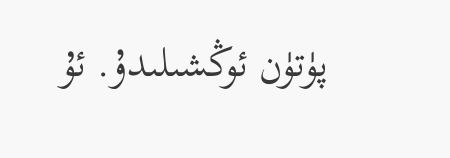پۈتۈن ئوڭشىلىدۇ. ئۇ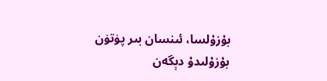بۇزۇلسا، ئىنسان بىر پۈتۈن بۇزۇلىدۇ دېگەن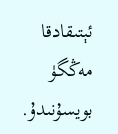ئېتىقادقا مەڭگۈ بويسۇنىدۇ.